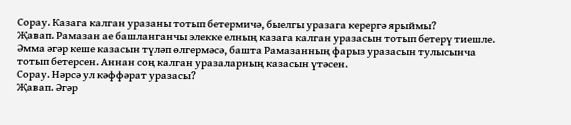Сорау. Казага калган уразаны тотып бетермичә, быелгы уразага керергә ярыймы?
Җавап. Рамазан ае башланганчы элекке елның казага калган уразасын тотып бетерү тиешле. Әмма әгәр кеше казасын түләп өлгермәсә, башта Рамазанның фарыз уразасын тулысынча тотып бетерсен. Аннан соң калган уразаларның казасын үтәсен.
Сорау. Нәрсә ул кәффәрат уразасы?
Җавап. Әгәр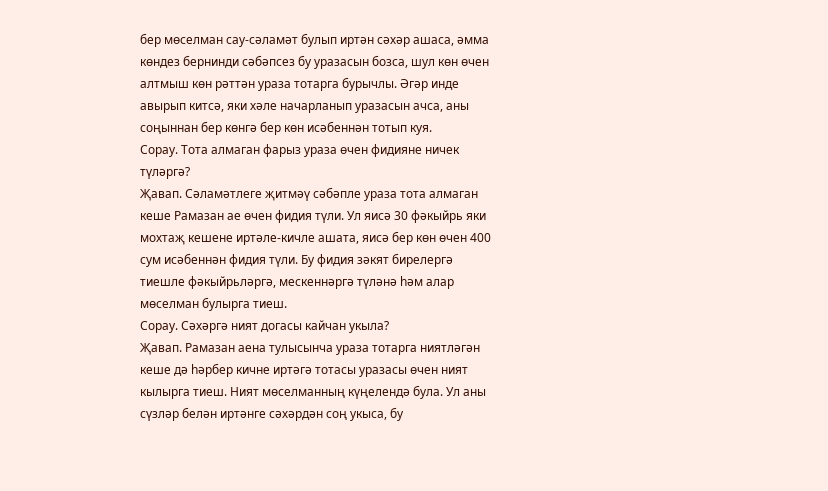бер мөселман сау-сәламәт булып иртән сәхәр ашаса, әмма көндез бернинди сәбәпсез бу уразасын бозса, шул көн өчен алтмыш көн рәттән ураза тотарга бурычлы. Әгәр инде авырып китсә, яки хәле начарланып уразасын ачса, аны соңыннан бер көнгә бер көн исәбеннән тотып куя.
Сорау. Тота алмаган фарыз ураза өчен фидияне ничек түләргә?
Җавап. Сәламәтлеге җитмәү сәбәпле ураза тота алмаган кеше Рамазан ае өчен фидия түли. Ул яисә 30 фәкыйрь яки мохтаҗ кешене иртәле-кичле ашата, яисә бер көн өчен 400 сум исәбеннән фидия түли. Бу фидия зәкят бирелергә тиешле фәкыйрьләргә, мескеннәргә түләнә һәм алар мөселман булырга тиеш.
Сорау. Сәхәргә ният догасы кайчан укыла?
Җавап. Рамазан аена тулысынча ураза тотарга ниятләгән кеше дә һәрбер кичне иртәгә тотасы уразасы өчен ният кылырга тиеш. Ният мөселманның күңелендә була. Ул аны сүзләр белән иртәнге сәхәрдән соң укыса, бу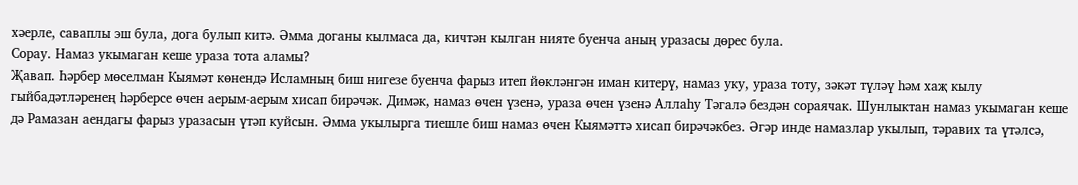хәерле, саваплы эш була, дога булып китә. Әмма доганы кылмаса да, кичтән кылган нияте буенча аның уразасы дөрес була.
Сорау. Намаз укымаган кеше ураза тота аламы?
Җавап. Һәрбер мөселман Кыямәт көнендә Исламның биш нигезе буенча фарыз итеп йөкләнгән иман китерү, намаз уку, ураза тоту, зәкәт түләү һәм хаҗ кылу гыйбадәтләренең һәрберсе өчен аерым-аерым хисап бирәчәк. Димәк, намаз өчен үзенә, ураза өчен үзенә Аллаһу Тәгалә бездән сораячак. Шунлыктан намаз укымаган кеше дә Рамазан аендагы фарыз уразасын үтәп куйсын. Әмма укылырга тиешле биш намаз өчен Кыямәттә хисап бирәчәкбез. Әгәр инде намазлар укылып, тәравих та үтәлсә,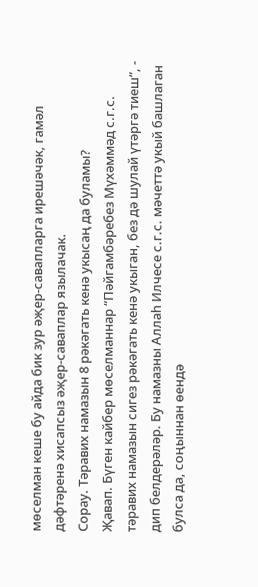мөселман кеше бу айда бик зур әҗер-савапларга ирешәчәк, гамәл дәфтәренә хисапсыз әҗер-саваплар язылачак.
Сорау. Тәравих намазын 8 рәкәгать кенә укысаң да буламы?
Җавап. Бүген кайбер мөселманнар “Пәйгамбәребез Мүхәммәд с.г.с. тәравих намазын сигез рәкәгать кенә укыган, без дә шулай үтәргә тиеш”, - дип белдерәләр. Бу намазны Аллаһ Илчесе с.г.с. мәчеттә укый башлаган булса да, соңыннан өендә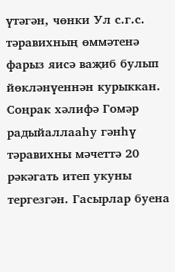үтәгән, чөнки Ул с.г.с. тәравихның өммәтенә фарыз яисә ваҗиб булып йөкләнүеннән курыккан. Соңрак хәлифә Гомәр радыйаллааһу гәнһү тәравихны мәчеттә 20 рәкәгать итеп укуны тергезгән. Гасырлар буена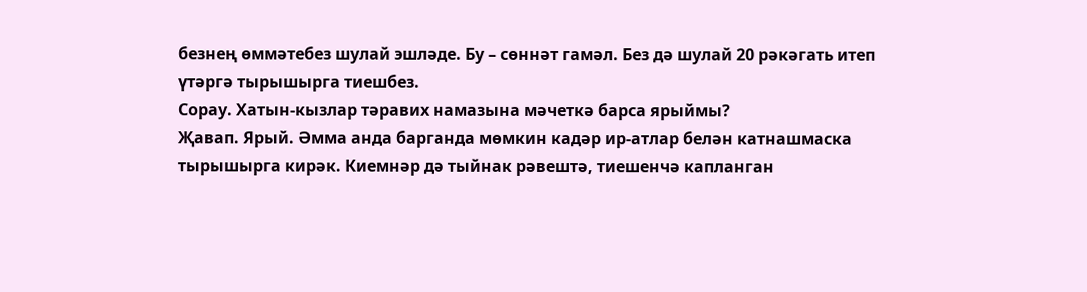безнең өммәтебез шулай эшләде. Бу – сөннәт гамәл. Без дә шулай 20 рәкәгать итеп үтәргә тырышырга тиешбез.
Сорау. Хатын-кызлар тәравих намазына мәчеткә барса ярыймы?
Җавап. Ярый. Әмма анда барганда мөмкин кадәр ир-атлар белән катнашмаска тырышырга кирәк. Киемнәр дә тыйнак рәвештә, тиешенчә капланган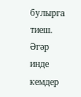булырга тиеш. Әгәр инде кемдер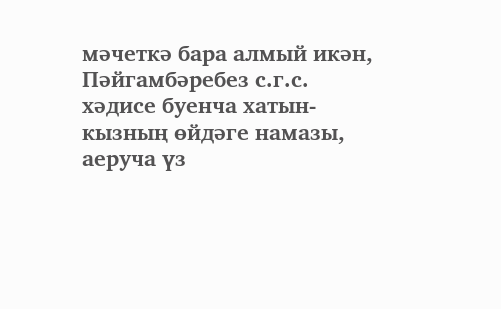мәчеткә бара алмый икән, Пәйгамбәребез с.г.с. хәдисе буенча хатын-кызның өйдәге намазы, аеруча үз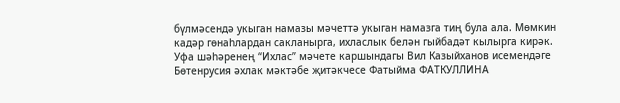бүлмәсендә укыган намазы мәчеттә укыган намазга тиң була ала. Мөмкин кадәр гөнаһлардан сакланырга, ихласлык белән гыйбадәт кылырга кирәк.
Уфа шәһәренең “Ихлас” мәчете каршындагы Вил Казыйханов исемендәге Бөтенрусия әхлак мәктәбе җитәкчесе Фатыйма ФАТКУЛЛИНА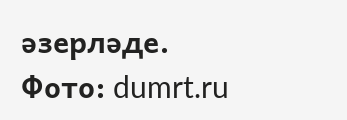әзерләде.
Фото: dumrt.ru